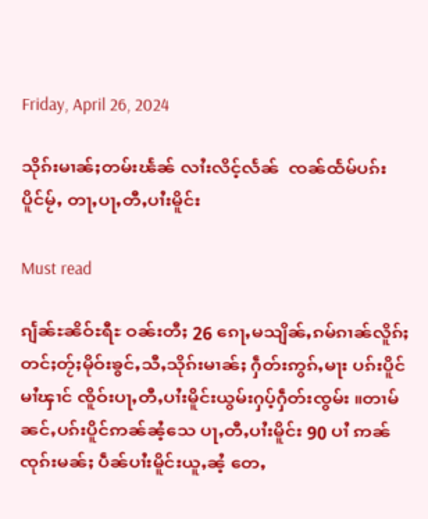Friday, April 26, 2024

သိုၵ်းမၢၼ်ႈတမ်းၽႅၼ် လၢႆးလိင့်လႅၼ်  ၸၼ်ထႅမ်ပၵ်းပိူင်မႂ်ႇ တႃႇပႃႇတီႇပၢႆးမိူင်း

Must read

ၵျႅၼ်ႊၼိဝ်ႊရီႊ ဝၼ်းတီႈ 26 ၵေႃႇမသျိၼ်ႇၵမ်ၵၢၼ်လိူၵ်ႈတင်ႈတႂ်ႈမိုဝ်းၶွင်ႇသီႇသိုၵ်းမၢၼ်ႈ ႁဵတ်းဢွၵ်ႇမႃး ပၵ်းပိူင်မၢႆၾၢင် ၸိူဝ်းပႃႇတီႇပၢႆးမိူင်းယွမ်းႁပ့်ႁဵတ်းၸွမ်း ။တၢမ်ၼင်ႇပၵ်းပိူင်ဢၼ်ၼႆ့သေ ပႃႇတီႇပၢႆးမိူင်း 90 ပၢႆ ဢၼ်ၸုၵ်းမၼ်ႈ ပဵၼ်ပၢႆးမိူင်းယူႇၼႆ့ တေႇ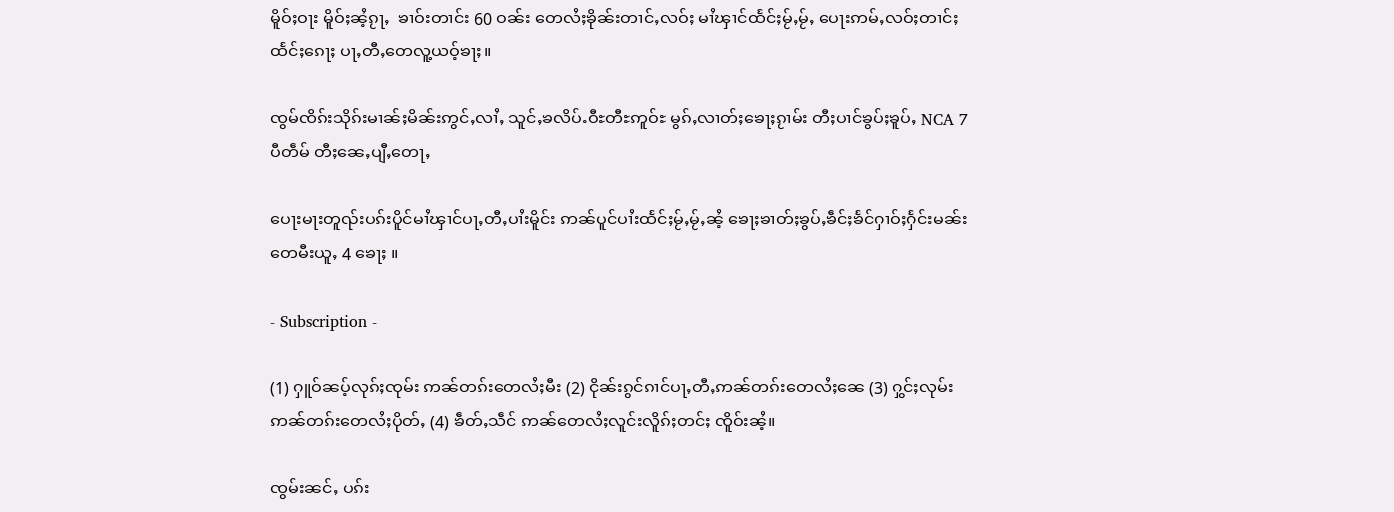မိူဝ်ႈဝႃး မိူဝ်ႈၼႆ့ၵႂႃႇ  ၶၢဝ်းတၢင်း 60 ဝၼ်း တေလႆႈၶိုၼ်းတၢင်ႇလဝ်ႈ မၢႆၾၢင်ထႅင်ႈမႂ်ႇမႂ်ႇ ပေႃးဢမ်ႇလဝ်ႈတၢင်ႈထႅင်ႈၵေႃႈ ပႃႇတီႇတေလူ့ယဝ့်ၶႃႈ။

ၸွမ်ၸိၵ်းသိုၵ်းမၢၼ်ႈမိၼ်းဢွင်ႇလၢႆႇ သူင်ႇၶလိပ်ႉဝီႊတီႊဢူဝ်ႊ မွၵ်ႇလၢတ်ႈၶေႃႈၵႂၢမ်း တီႈပၢင်ၶွပ်ႈၶူပ်ႇ NCA 7 ပီတဵမ် တီႈၼေႇပျီႇတေႃႇ

ပေႃးမႃးတူၺ်းပၵ်းပိူင်မၢႆၾၢင်ပႃႇတီႇပၢႆးမိူင်း ဢၼ်ပူင်ပၢႆးထႅင်ႈမႂ်ႇမႂ်ႇၼႆ့ ၶေႃႈၶၢတ်ႈၶွပ်ႇၶဵင်ႈၶႅင်ႁၢဝ်ႈႁႅင်းမၼ်း တေမီးယူႇ 4 ၶေႃႈ ။

- Subscription -

(1) ႁူဝ်ၼပ့်လုၵ်ႈၸုမ်း ဢၼ်တၵ်းတေလႆႈမီး (2) ငိုၼ်းၵွင်ၵၢင်ပႃႇတီႇဢၼ်တၵ်းတေလႆႈၼေ (3) ႁွင်ႈလုမ်းဢၼ်တၵ်းတေလႆႈပိုတ်ႇ (4) ၶဵတ်ႇသဵင် ဢၼ်တေလႆႈလူင်းလိူၵ်ႈတင်ႈ ၸိူဝ်းၼႆ့။

ၸွမ်းၼင်ႇ ပၵ်း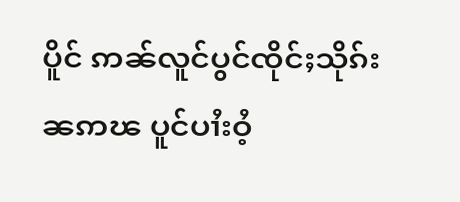ပိူင် ဢၼ်လူင်ပွင်ၸိုင်ႈသိုၵ်း ၼဢၽ ပူင်ပၢႆးဝႆ့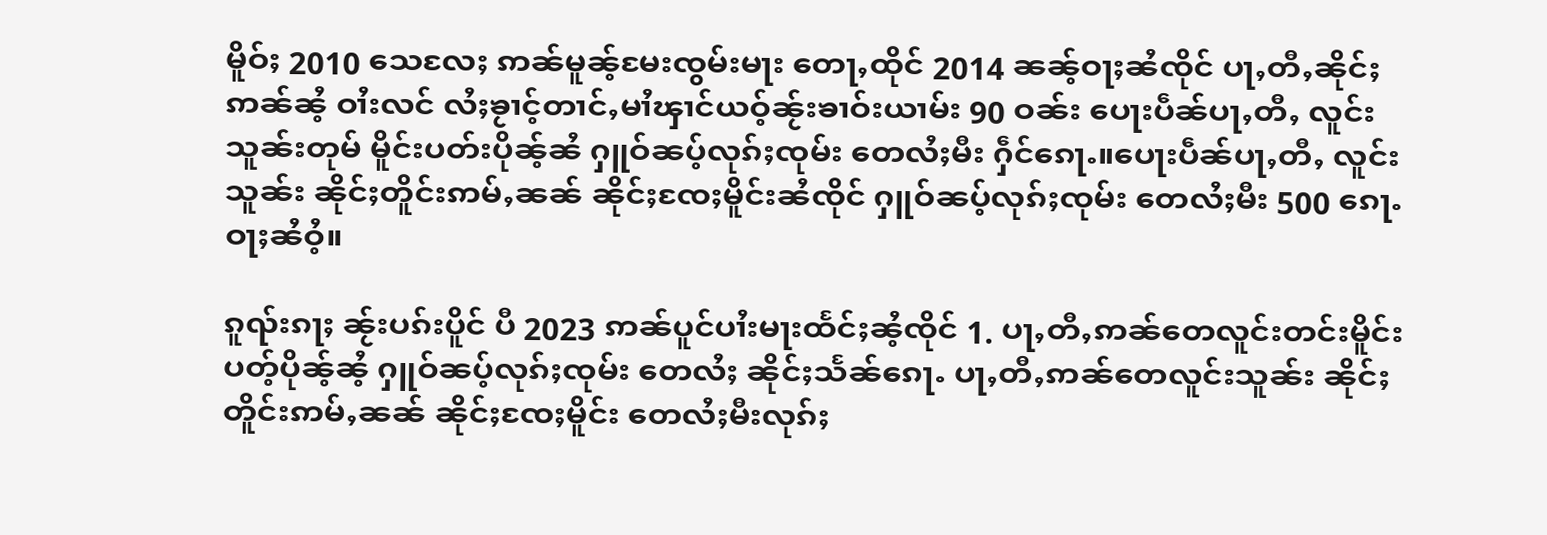မိူဝ်ႈ 2010 သေလႄႈ ဢၼ်မူၼ့်မႄးၸွမ်းမႃး တေႃႇထိုင် 2014 ၼၼ့်ဝႃႈၼႆၸိုင် ပႃႇတီႇၼိုင်ႈဢၼ်ၼႆ့ ဝၢႆးလင် လႆႈၶႂၢင့်တၢင်ႇမၢႆၾၢင်ယဝ့်ၼႂ်းၶၢဝ်းယၢမ်း 90 ဝၼ်း ပေႃးပဵၼ်ပႃႇတီႇ လူင်းသူၼ်းတုမ် မိူင်းပတ်းပိုၼ့်ၼႆ ႁူဝ်ၼပ့်လုၵ်ႈၸုမ်း တေလႆႈမီး ႁဵင်ၵေႃႉ။ပေႃးပဵၼ်ပႃႇတီႇ လူင်းသူၼ်း ၼိုင်ႈတိူင်းဢမ်ႇၼၼ် ၼိုင်ႈၸႄႈမိူင်းၼႆၸိုင် ႁူဝ်ၼပ့်လုၵ်ႈၸုမ်း တေလႆႈမီး 500 ၵေႃႉ ဝႃႈၼႆဝႆ့။

ၵူၺ်းၵႃႈ ၼႂ်းပၵ်းပိူင် ပီ 2023 ဢၼ်ပူင်ပၢႆးမႃးထႅင်ႈၼႆ့ၸိုင် 1. ပႃႇတီႇဢၼ်တေလူင်းတင်းမိူင်းပတ့်ပိုၼ့်ၼႆ့ ႁူဝ်ၼပ့်လုၵ်ႈၸုမ်း တေလႆႈ ၼိုင်ႈသႅၼ်ၵေႃႉ ပႃႇတီႇဢၼ်တေလူင်းသူၼ်း ၼိုင်ႈတိူင်းဢမ်ႇၼၼ် ၼိုင်ႈၸႄႈမိူင်း တေလႆႈမီးလုၵ်ႈ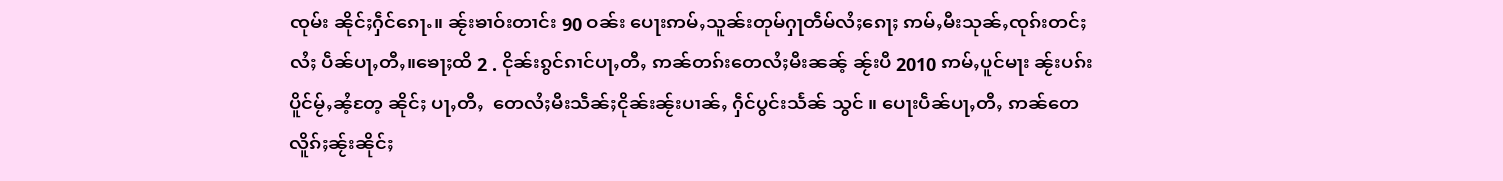ၸုမ်း ၼိုင်ႈႁဵင်ၵေႃႉ။ ၼႂ်းၶၢဝ်းတၢင်း 90 ဝၼ်း ပေႃးဢမ်ႇသူၼ်းတုမ်ႁႃတဵမ်လႆႈၵေႃႈ ဢမ်ႇမီးသုၼ်ႇၸုၵ်းတင်ႈလႆႈ ပဵၼ်ပႃႇတီႇ။ၶေႃႈထိ 2 . ငိုၼ်းၵွင်ၵၢင်ပႃႇတီႇ ဢၼ်တၵ်းတေလႆႈမီးၼၼ့် ၼႂ်းပီ 2010 ဢမ်ႇပူင်မႃး ၼႂ်းပၵ်းပိူင်မႂ်ႇၼႆ့တႄ့ ၼိုင်ႈ ပႃႇတီႇ  တေလႆႈမီးသဵၼ်ႈငိုၼ်းၼႂ်းပၢၼ်ႇ ႁဵင်ပွင်းသႅၼ် သွင် ။ ပေႃးပဵၼ်ပႃႇတီႇ ဢၼ်တေလိူၵ်ႈၼႂ်းၼိုင်ႈ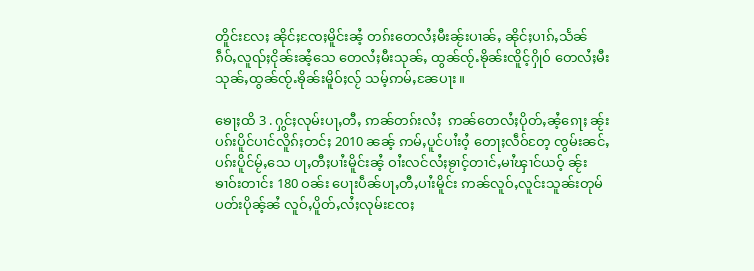တိူင်းလႄႈ ၼိုင်ႈၸႄႈမိူင်းၼႆ့ တၵ်းတေလႆႈမီးၼႂ်းပၢၼ်ႇ ၼိုင်ႈပၢၵ်ႇသႅၼ် ၵဵဝ်ႇလူၺ်ႈငိုၼ်းၼႆ့သေ တေလႆႈမီးသုၼ်ႇ ထွၼ်ၸႂ်ႉၶိုၼ်းၸိူင့်ႁိုဝ် တေလႆႈမီးသုၼ်ႇထွၼ်ၸႂ်ႉၶိုၼ်းမိူဝ်ႈလႂ် သမ့်ဢမ်ႇၼႄပႃး။

ၶေႃႈထိ 3 . ႁွင်ႈလုမ်းပႃႇတီႇ ဢၼ်တၵ်းလႆႈ  ဢၼ်တေလႆႈပိုတ်ႇၼႆ့ၵေႃႈ ၼႂ်းပၵ်းပိူင်ပၢင်လိူၵ်ႈတင်ႈ 2010 ၼၼ့် ဢမ်ႇပူင်ပၢႆးဝႆ့ တေႃႈလဵဝ်တႄ့ ၸွမ်းၼင်ႇပၵ်းပိူင်မႂ်ႇသေ ပႃႇတီႈပၢႆးမိူင်းၼႆ့ ဝၢႆးလင်လႆႈၶႂၢင့်တၢင်ႇမၢႆၾၢင်ယဝ့် ၼႂ်းၶၢဝ်းတၢင်း 180 ဝၼ်း ပေႃးပဵၼ်ပႃႇတီႇပၢႆးမိူင်း ဢၼ်လူဝ်ႇလူင်းသူၼ်းတုမ်ပတ်းပိုၼ့်ၼႆ လူဝ်ႇပိူတ်ႇလႆႈလုမ်းၸႄႈ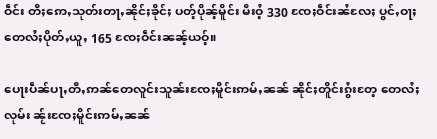ဝဵင်း တီႈဢေႇသုတ်းတႃႇၼိုင်ႈၶိုင်ႈ ပတ့်ပိုၼ့်မိူင်း မီးဝႆ့ 330 ၸႄႈဝဵင်းၼႆလႄႈ ပွင်ႇဝႃႈ တေလႆႈပိုတ်ႇယူႇ 165 ၸႄႈဝဵင်းၼၼ့်ယဝ့်။

ပေႃးပဵၼ်ပႃႇတီႇဢၼ်တေလူင်းသူၼ်းၸႄႈမိူင်းဢမ်ႇၼၼ် ၼိုင်ႈတိူင်းၵွႆးတႄ့ တေလႆႈလုမ်း ၼႂ်းၸႄႈမိူင်းဢမ်ႇၼၼ်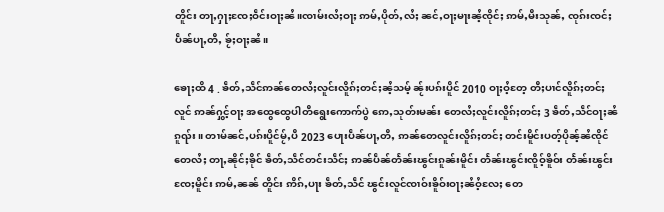တိူင်း တႃႇႁႃႈၸႄႈဝဵင်းဝႃႈၼႆ။ၸၢမ်းလႆႈဝႃႈ ဢမ်ႇပိုတ်ႇလႆႈ ၼင်ႇဝႃႈမႃးၼႆ့ၸိုင်ႈ ဢမ်ႇမီးသုၼ်ႇ ၸုၵ်းၸင်ႈပဵၼ်ပႃႇတီႇ ၶႂ်ႈဝႃႈၼႆ။

ၶေႃႈထိ 4 . ၶဵတ်ႇသဵင်ဢၼ်တေလႆႈလူင်းလိူၵ်ႈတင်ႈၼႆ့သမ့် ၼႂ်းပၵ်းပိူင် 2010 ဝႃႈဝႆ့တႄ့ တီႈပၢင်လိူၵ်ႈတင်ႈလူင် ဢၼ်ႁွင့်ဝႃႈ အထွေထွေပါတီရွေးကောက်ပွဲ ဢေႇသုတ်းမၼ်း တေလႆႈလူင်းလိူၵ်ႈတင်ႈ 3 ၶဵတ်ႇသဵင်ဝႃႈၼႆ ၵူၺ်း။ တၢမ်ၼင်ႇပၵ်းပိူင်မႂ်ႇပီ 2023 ပေႃးပဵၼ်ပႃႇတီႇ ဢၼ်တေလူင်းလိူၵ်ႈတင်ႈ တင်းမိူင်းပတ့်ပိုၼ့်ၼႆၸိုင် တေလႆႈ တႃႇၼိုင်ႈၶိုင် ၶဵတ်ႇသဵင်တင်းသဵင်ႈ ဢၼ်ပဵၼ်တႅၼ်းၽွင်းၵူၼ်းမိူင်း တႅၼ်းၽွင်းၸိူဝ့်ၶိူဝ်း တႅၼ်းၽွင်းၸႄႈမိူင်း ဢမ်ႇၼၼ် တိူင်း ဢိၵ်ႇပႃး ၶဵတ်ႇသဵင် ၽွင်းလူင်ၸၢဝ်းၶိူဝ်းဝႃႈၼႆဝႆ့လႄႈ တေ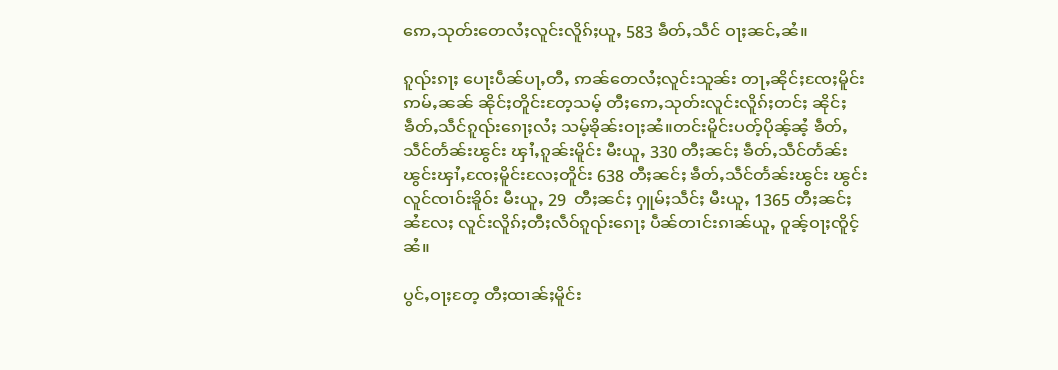ဢေႇသုတ်းတေလႆႈလူင်းလိူၵ်ႈယူႇ 583 ၶဵတ်ႇသဵင် ဝႃႈၼင်ႇၼႆ။

ၵူၺ်းၵႃႈ ပေႃးပဵၼ်ပႃႇတီႇ ဢၼ်တေလႆႈလူင်းသူၼ်း တႃႇၼိုင်ႈၸႄႈမိူင်းဢမ်ႇၼၼ် ၼိုင်ႈတိူင်းတႄ့သမ့် တီႈဢေႇသုတ်းလူင်းလိူၵ်ႈတင်ႈ ၼိုင်ႈၶဵတ်ႇသဵင်ၵူၺ်းၵေႃႈလႆႈ သမ့်ၶိုၼ်းဝႃႈၼႆ။တင်းမိူင်းပတ့်ပိုၼ့်ၼႆ့ ၶဵတ်ႇသဵင်တႅၼ်းၽွင်း ၾၢႆႇၵူၼ်းမိူင်း မီးယူႇ 330 တီႈၼင်ႈ ၶဵတ်ႇသဵင်တႅၼ်းၽွင်းၾၢႆႇၸႄႈမိူင်းလႄႈတိူင်း 638 တီႈၼင်ႈ ၶဵတ်ႇသဵင်တႅၼ်းၽွင်း ၽွင်းလူင်ၸၢဝ်းၶိူဝ်း မီးယူႇ 29  တီႈၼင်ႈ ႁူမ်ႈသဵင်ႈ မီးယူႇ 1365 တီႈၼင်ႈ ၼႆလႄႈ လူင်းလိူၵ်ႈတီႈလဵဝ်ၵူၺ်းၵေႃႈ ပဵၼ်တၢင်းၵၢၼ်ယူႇ ဝူၼ့်ဝႃႈၸိူင့်ၼႆ။

ပွင်ႇဝႃႈတႄ့ တီႈထၢၼ်ႈမိူင်း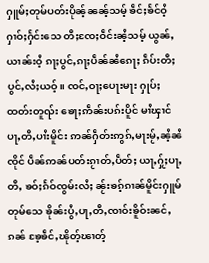ႁူမ်ႈတုမ်ပတ်းပိုၼ့်ၼၼ့်သမ့် ၶဵင်ႈၶႅင်ဝႆ့ ႁၢဝ်ႈႁႅင်းသေ တီႈၸႄႈဝဵင်းၼႆ့သမ့် ယွၼ်ႇယၢၼ်းဝႆ့ ၵႃႈပွင်ႇၵႃႈပဵၼ်ၼႆၵေႃႈ ၵဵပ်းတီႈပွင်ႇလႆႈယဝ့်။ ၸင်ႇဝႃႈပေႃးမႃး ႁုပ်ႈထတ်းတူၺ်း ၶေႃႈဢဵၼ်းပၵ်းပိူင် မၢႆၾၢင်ပႃႇတီႇပၢႆးမိူင်း ဢၼ်ႁဵတ်းဢွၵ်ႇမႃးမႂ်ႇၼႆ့ၼႆၸိုင် ပဵၼ်ဢၼ်ပတ်းၵႂၢတ်ႇပဵတ်ႈ ယႃႇႁႂ်ႈပႃႇတီႇ ၶဝ်ႈၵႅဝ်ၸွမ်းလႆႈ ၼႂ်းၶၵ့်ၵၢၼ်မိူင်းႁူမ်တုမ်သေ ၶိုၼ်းပွႆႇပႃႇတီႇၸၢဝ်းၶိူဝ်းၼင်ႇၵၼ် ၶႄ့ၶဵင်ႇၽိုတ့်ၽၢတ့်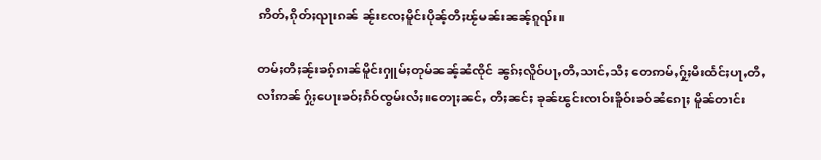ဢိတ်ႇၵိုတ်ႈၺႃးၵၼ် ၼႂ်းၸႄႈမိူင်းပိုၼ့်တီႈၽႂ်မၼ်းၼၼ့်ၵူၺ်း။

တမ်ႈတီႈၼႂ်းၶၵ့်ၵၢၼ်မိူင်းႁူမ်ႈတုမ်ၼၼ့်ၼႆၸိုင် ၼွၵ်ႈလိူဝ်ပႃႇတီႇသၢင်ႇသီႈ တေဢမ်ႇႁႂ်ႈမီးထႅင်ႈပႃႇတီႇလၢႆဢၼ် ႁႂ်ႈပေႃးၶဝ်ႈၵႅဝ်ၸွမ်းလႆႈ။တေႃႈၼင်ႇ တီႈၼင်ႈ ၶုၼ်ၽွင်းၸၢဝ်းၶိူဝ်းၶဝ်ၼႆၵေႃႈ မိူၼ်တၢင်း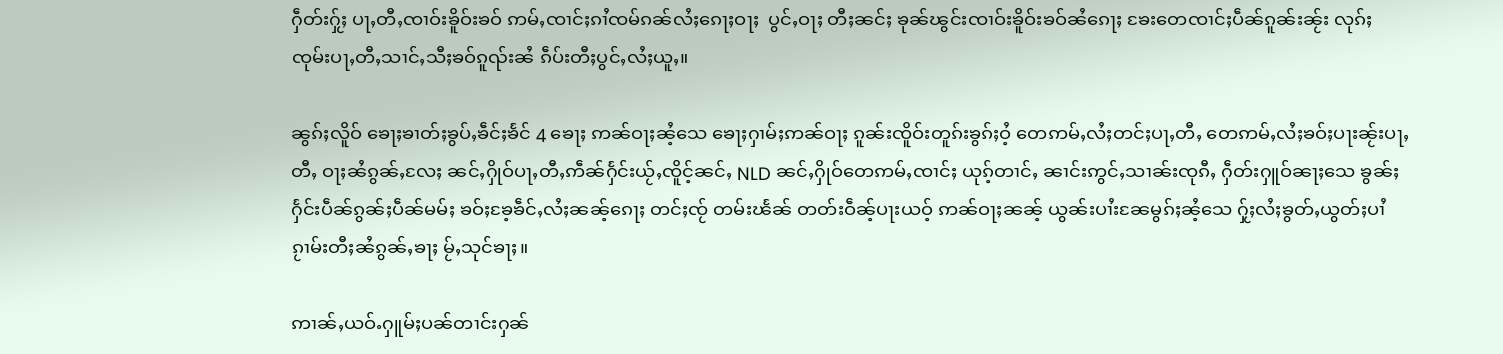ႁဵတ်းႁႂ်ႈ ပႃႇတီႇၸၢဝ်းၶိူဝ်းၶဝ် ဢမ်ႇၸၢင်ႈၵၢႆၸမ်ၵၼ်လႆႈၵေႃႈဝႃႈ  ပွင်ႇဝႃႈ တီႈၼင်ႈ ၶုၼ်ၽွင်းၸၢဝ်းၶိူဝ်းၶဝ်ၼႆၵေႃႈ ၶႄးတေၸၢင်ႈပဵၼ်ၵူၼ်းၼႂ်း လုၵ်ႈၸုမ်းပႃႇတီႇသၢင်ႇသီႈၶဝ်ၵူၺ်းၼႆ ၵဵပ်းတီႈပွင်ႇလႆႈယူႇ။

ၼွၵ်ႈလိူဝ် ၶေႃႈၶၢတ်ႈၶွပ်ႇၶဵင်ႈၶႅင် 4 ၶေႃႈ ဢၼ်ဝႃႈၼႆ့သေ ၶေႃႈႁၢမ်ႈဢၼ်ဝႃႈ ၵူၼ်းၸိူဝ်းတူၵ်းၶွၵ်ႈဝႆ့ တေဢမ်ႇလႆႈတင်ႈပႃႇတီႇ တေဢမ်ႇလႆႈၶဝ်ႈပႃးၼႂ်းပႃႇတီႇ ဝႃႈၼႆၵွၼ်ႇလႄႈ ၼင်ႇႁိုဝ်ပႃႇတီႇဢဵၼ်ႁႅင်းယႂ်ႇၸိူင့်ၼင်ႇ NLD ၼင်ႇႁိုဝ်တေဢမ်ႇၸၢင်ႈ ယုၵ့်တၢင်ႇ ၼၢင်းဢွင်ႇသၢၼ်းၸုၵီႇ ႁဵတ်းႁူဝ်ၼႃႈသေ ၶွၼ်ႈႁႅင်းပဵၼ်ၵွၼ်ႈပဵၼ်မမ်ႈ ၶဝ်ႈၶႄ့ၶဵင်ႇလႆႈၼၼ့်ၵေႃႈ တင်ႈၸႂ် တမ်းၽႅၼ် တတ်းဝဵၼ့်ပႃးယဝ့် ဢၼ်ဝႃႈၼၼ့် ယွၼ်းပၢႆးၼႄမွၵ်ႈၼႆ့သေ ႁႂ်ႈလႆႈၶွတ်ႇယွတ်ႈပၢႆၵႂၢမ်းတီႈၼႆၵွၼ်ႇၶႃႈ မႂ်ႇသုင်ၶႃႈ။

ဢၢၼ်ႇယဝ်ႉႁူမ်ႈပၼ်တၢင်းႁၼ်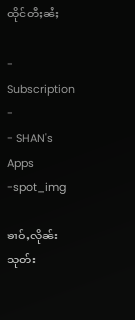ထိုင်တီႈၼႆႈ

- Subscription -
- SHAN's Apps -spot_img

ၶၢဝ်ႇလိုၼ်းသုတ်း